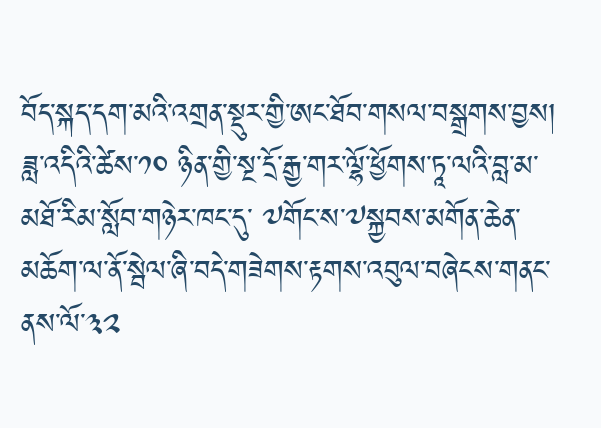བོད་སྐད་དག་མའི་འགྲན་སྡུར་གྱི་ཨང་ཐོབ་གསལ་བསྒྲགས་བྱས།
ཟླ་འདིའི་ཚེས་༡༠ ཉིན་གྱི་སྔ་དྲོ་རྒྱ་གར་ལྷོ་ཕྱོགས་ཏཱ་ལའི་བླ་མ་མཐོ་རིམ་སློབ་གཉེར་ཁང་དུ་ ༧གོང་ས་༧སྐྱབས་མགོན་ཆེན་མཆོག་ལ་ནོ་སྦེལ་ཞི་བདེ་གཟེགས་རྟགས་འབུལ་བཞེངས་གནང་ནས་ལོ་༣༢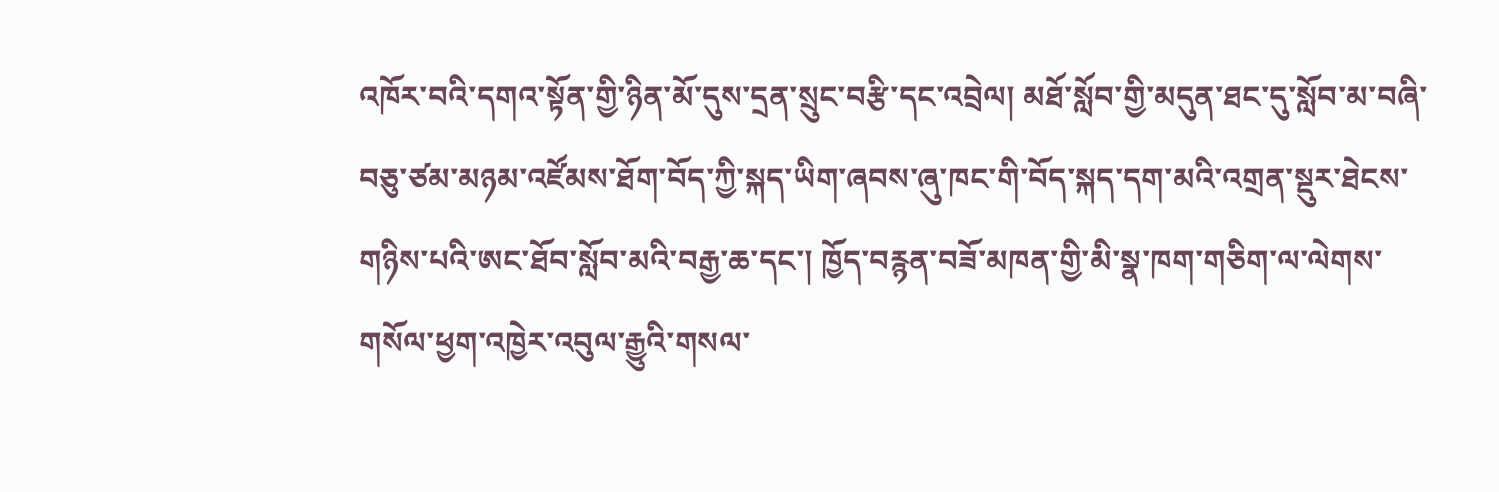འཁོར་བའི་དགའ་སྟོན་གྱི་ཉིན་མོ་དུས་དྲན་སྲུང་བརྩི་དང་འབྲེལ། མཐོ་སློབ་གྱི་མདུན་ཐང་དུ་སློབ་མ་བཞི་བཅུ་ཙམ་མཉམ་འཛོམས་ཐོག་བོད་ཀྱི་སྐད་ཡིག་ཞབས་ཞུ་ཁང་གི་བོད་སྐད་དག་མའི་འགྲན་སྡུར་ཐེངས་གཉིས་པའི་ཨང་ཐོབ་སློབ་མའི་བརྒྱ་ཆ་དང་། ཁྱོད་བརྙན་བཟོ་མཁན་གྱི་མི་སྣ་ཁག་གཅིག་ལ་ལེགས་གསོལ་ཕྱག་འཁྱེར་འབུལ་རྒྱུའི་གསལ་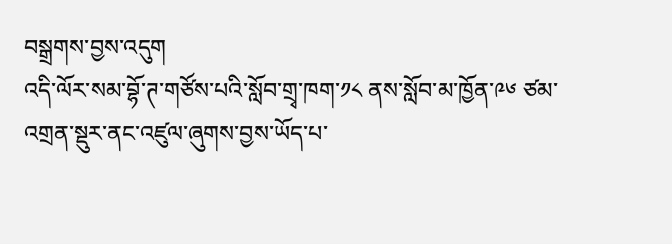བསྒྲགས་བྱས་འདུག
འདི་ལོར་སམ་བྷོ་ཊ་གཙོས་པའི་སློབ་གྲྭ་ཁག་༡༨ ནས་སློབ་མ་ཁྱོན་༩༦ ཙམ་འགྲན་སྡུར་ནང་འཛུལ་ཞུགས་བྱས་ཡོད་པ་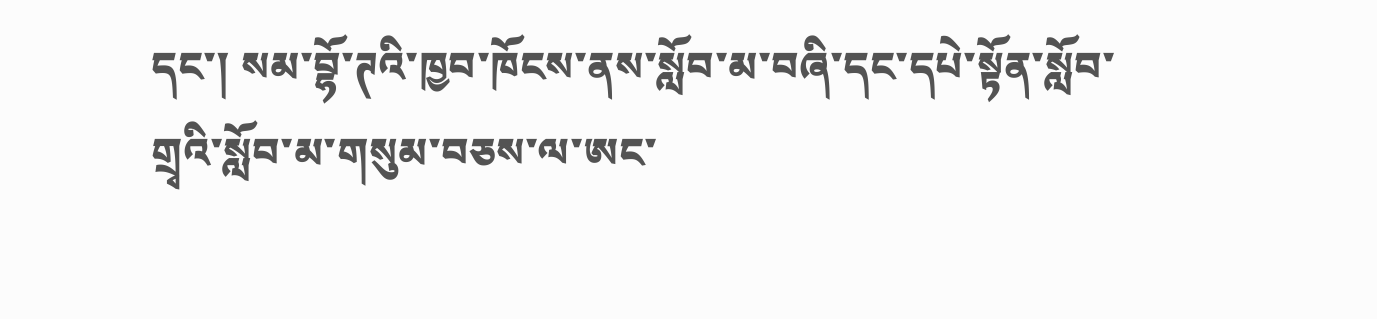དང་། སམ་བྷོ་ཊའི་ཁྱབ་ཁོངས་ནས་སློབ་མ་བཞི་དང་དཔེ་སྟོན་སློབ་གྲྭའི་སློབ་མ་གསུམ་བཅས་ལ་ཨང་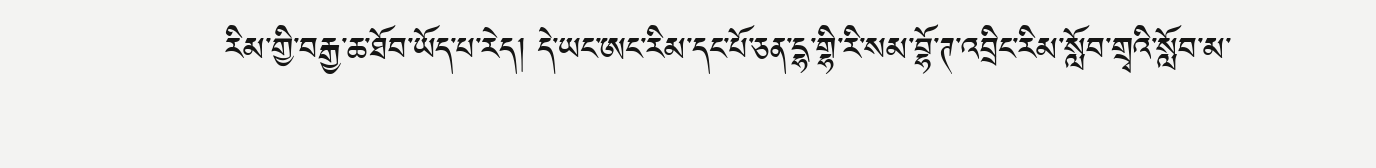རིམ་གྱི་བརྒྱ་ཆ་ཐོབ་ཡོད་པ་རེད། དེ་ཡང་ཨང་རིམ་དང་པོ་ཅན་དྷ་གྷི་རི་སམ་བྷོ་ཊ་འབྲིང་རིམ་སློབ་གྲྭའི་སློབ་མ་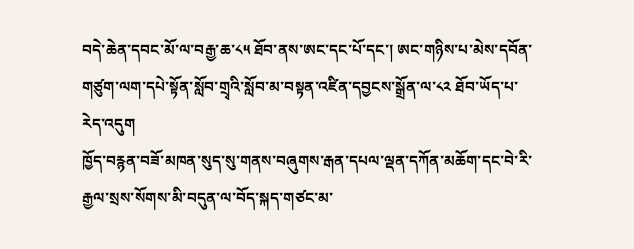བདེ་ཆེན་དབང་མོ་ལ་བརྒྱ་ཆ་༨༥ ཐོབ་ནས་ཨང་དང་པོ་དང་། ཨང་གཉིས་པ་མེས་དབོན་གཙུག་ལག་དཔེ་སྟོན་སློབ་གྲྭའི་སློབ་མ་བསྟན་འཛིན་དབྱངས་སྒྲོན་ལ་༨༢ ཐོབ་ཡོད་པ་རེད་འདུག
ཁྱོད་བརྙན་བཟོ་མཁན་སུད་སུ་གནས་བཞུགས་རྒན་དཔལ་ལྡན་དཀོན་མཆོག་དང་བེ་རི་རྒྱལ་སྲས་སོགས་མི་བདུན་ལ་བོད་སྐད་གཙང་མ་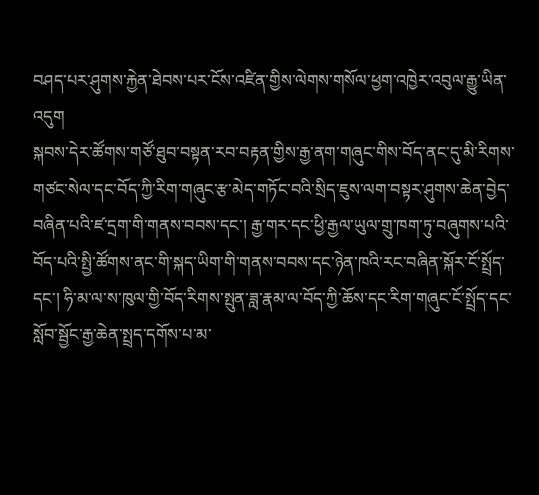བཤད་པར་ཤུགས་རྐྱེན་ཐེབས་པར་ངོས་འཛིན་གྱིས་ལེགས་གསོལ་ཕྱག་འཁྱེར་འབུལ་རྒྱུ་ཡིན་འདུག
སྐབས་དེར་ཚོགས་གཙོ་ཐུབ་བསྟན་རབ་བརྟན་གྱིས་རྒྱ་ནག་གཞུང་གིས་བོད་ནང་དུ་མི་རིགས་གཙང་སེལ་དང་བོད་ཀྱི་རིག་གཞུང་རྩ་མེད་གཏོང་བའི་སྲིད་ཇུས་ལག་བསྟར་ཤུགས་ཆེན་བྱེད་བཞིན་པའི་ཛ་དྲག་གི་གནས་བབས་དང་། རྒྱ་གར་དང་ཕྱི་རྒྱལ་ཡུལ་གྲུ་ཁག་ཏུ་བཞུགས་པའི་བོད་པའི་སྤྱི་ཚོགས་ནང་གི་སྐད་ཡིག་གི་གནས་བབས་དང་ཉེན་ཁའི་རང་བཞིན་སྐོར་ངོ་སྤྲོད་དང་། ཧི་མ་ལ་ས་ཁུལ་གྱི་བོད་རིགས་སྤུན་ཟླ་རྣམ་ལ་བོད་ཀྱི་ཆོས་དང་རིག་གཞུང་ངོ་སྤྲོད་དང་སློབ་སྦྱོང་རྒྱ་ཆེན་སྤྲད་དགོས་པ་མ་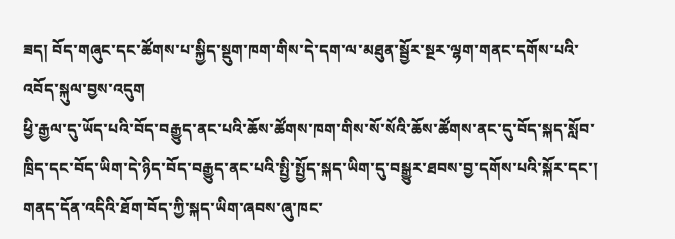ཟད། བོད་གཞུང་དང་ཚོགས་པ་སྐྱིད་སྡུག་ཁག་གིས་དེ་དག་ལ་མཐུན་སྦྱོར་སྔར་ལྷག་གནང་དགོས་པའི་འབོད་སྐུལ་བྱས་འདུག
ཕྱི་རྒྱལ་དུ་ཡོད་པའི་བོད་བརྒྱུད་ནང་པའི་ཆོས་ཚོགས་ཁག་གིས་སོ་སོའི་ཆོས་ཚོགས་ནང་དུ་བོད་སྐད་སློབ་ཁྲིད་དང་བོད་ཡིག་དེ་ཉིད་བོད་བརྒྱུད་ནང་པའི་སྤྱི་སྤྱོད་སྐད་ཡིག་དུ་བསྒྱུར་ཐབས་བྱ་དགོས་པའི་སྐོར་དང་། གནད་དོན་འདིའི་ཐོག་བོད་ཀྱི་སྐད་ཡིག་ཞབས་ཞུ་ཁང་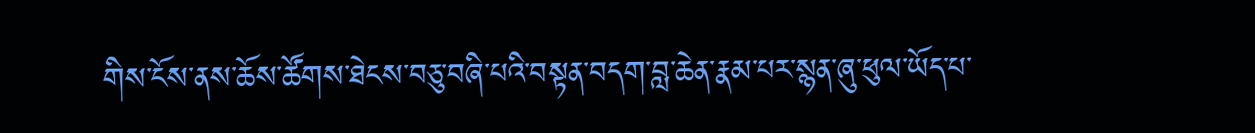གིས་ངོས་ནས་ཆོས་ཚོགས་ཐེངས་བཅུ་བཞི་པའི་བསྟན་བདག་བླ་ཆེན་རྣམ་པར་སྙན་ཞུ་ཕུལ་ཡོད་པ་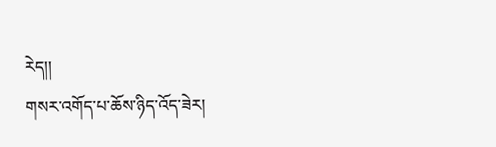རེད།།
གསར་འགོད་པ་ཆོས་ཉིད་འོད་ཟེར།